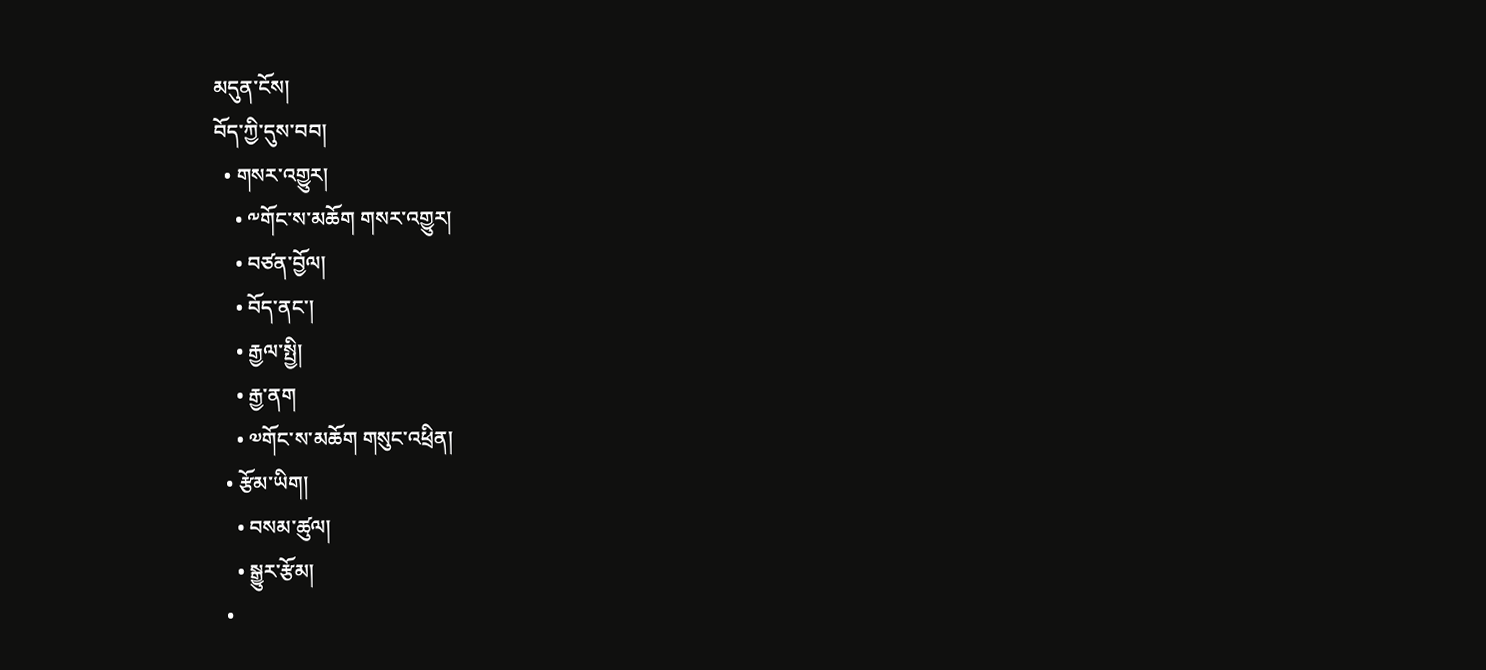མདུན་ངོས།
བོད་ཀྱི་དུས་བབ།
  • གསར་འགྱུར།
    • ༸གོང་ས་མཆོག གསར་འགྱུར།
    • བཙན་བྱོལ།
    • བོད་ནང་།
    • རྒྱལ་སྤྱི།
    • རྒྱ་ནག
    • ༧གོང་ས་མཆོག གསུང་འཕྲིན།
  • རྩོམ་ཡིག།
    • བསམ་ཚུལ།
    • སྒྱུར་རྩོམ།
  •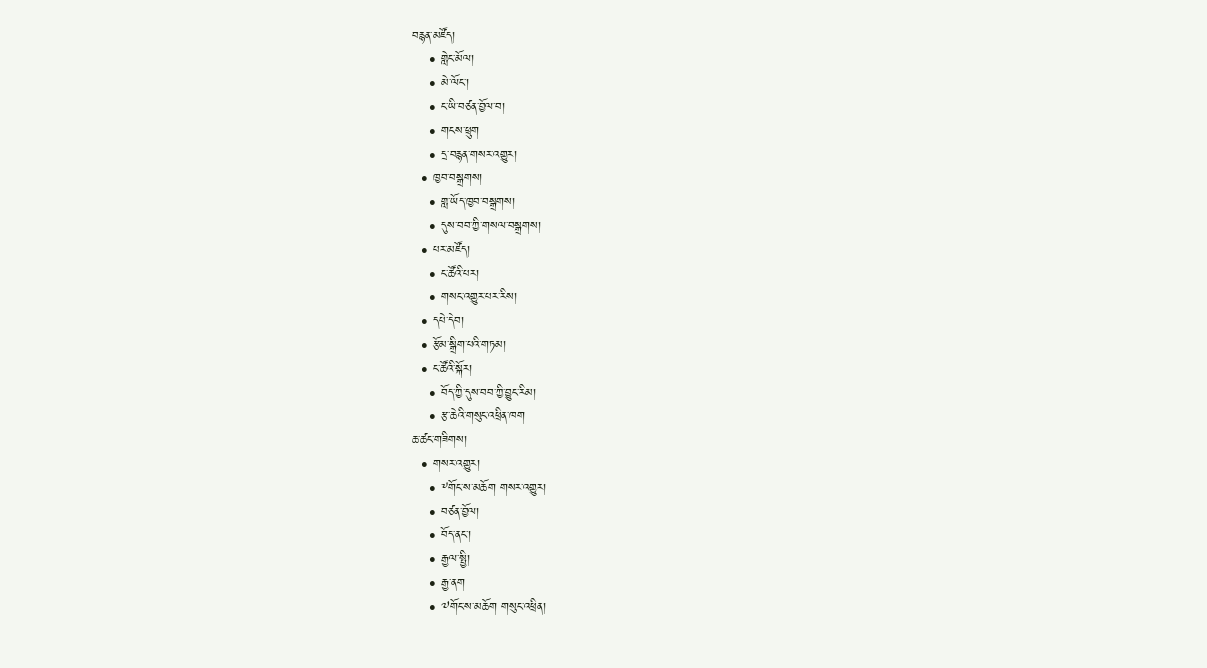བརྙན་མཛོད།
    • གླེང་མོལ།
    • མེ་ལོང་།
    • ང་ཡི་བཙན་བྱོལ་བ།
    • གངས་ཕྲུག
    • དྲ་བརྙན་གསར་འགྱུར།
  • ཁྱབ་བསྒྲགས།
    • གླ་ཡོད་ཁྱབ་བསྒྲགས།
    • དུས་བབ་ཀྱི་གསལ་བསྒྲགས།
  • པར་མཛོད།
    • ང་ཚོའི་པར།
    • གསང་འགྱུར་པར་རིས།
  • དཔེ་དེབ།
  • རྩོམ་སྒྲིག་པའི་གཏམ།
  • ང་ཚོའི་སྐོར།
    • བོད་ཀྱི་དུས་བབ་ཀྱི་བྱུང་རིམ།
    • རྩ་ཆེའི་གསུང་འཕྲིན་ཁག
ཆ་ཚང་གཟིགས།
  • གསར་འགྱུར།
    • ༸གོང་ས་མཆོག གསར་འགྱུར།
    • བཙན་བྱོལ།
    • བོད་ནང་།
    • རྒྱལ་སྤྱི།
    • རྒྱ་ནག
    • ༧གོང་ས་མཆོག གསུང་འཕྲིན།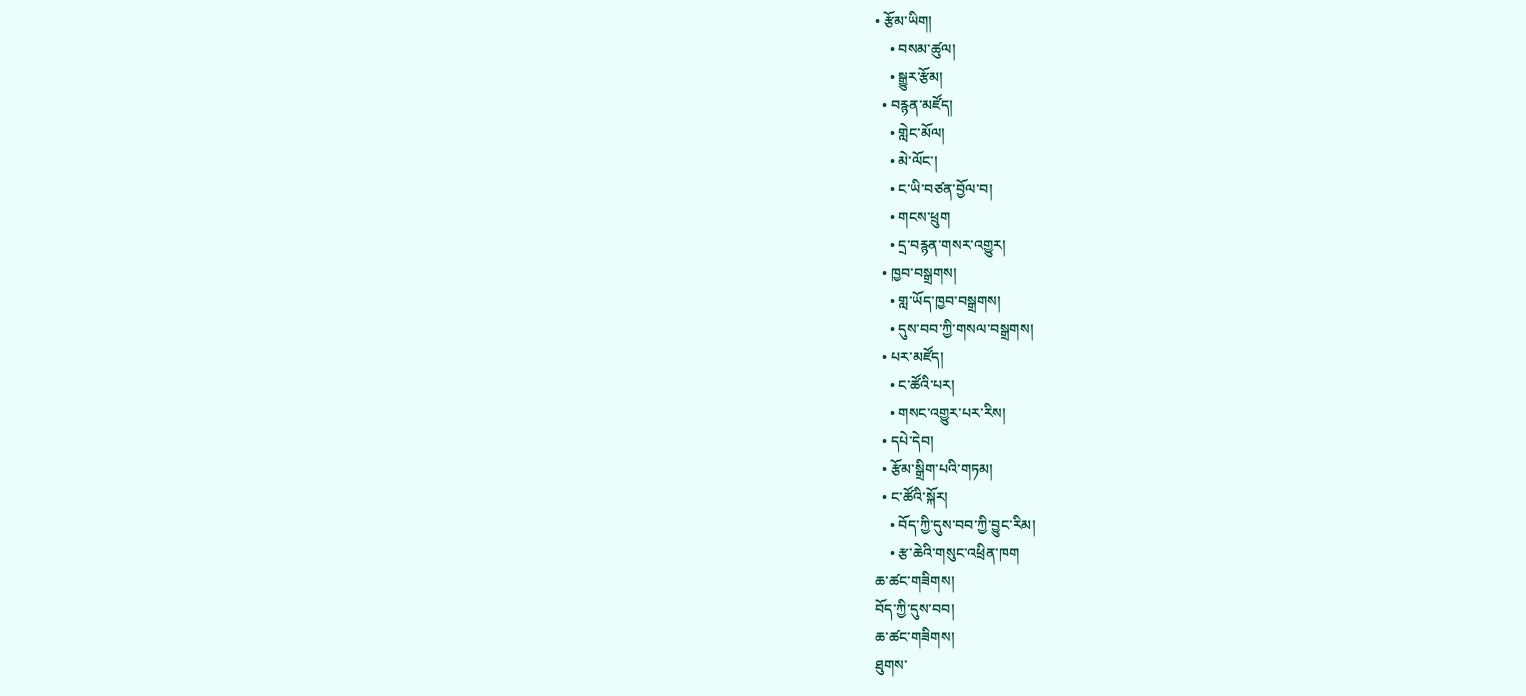• རྩོམ་ཡིག།
    • བསམ་ཚུལ།
    • སྒྱུར་རྩོམ།
  • བརྙན་མཛོད།
    • གླེང་མོལ།
    • མེ་ལོང་།
    • ང་ཡི་བཙན་བྱོལ་བ།
    • གངས་ཕྲུག
    • དྲ་བརྙན་གསར་འགྱུར།
  • ཁྱབ་བསྒྲགས།
    • གླ་ཡོད་ཁྱབ་བསྒྲགས།
    • དུས་བབ་ཀྱི་གསལ་བསྒྲགས།
  • པར་མཛོད།
    • ང་ཚོའི་པར།
    • གསང་འགྱུར་པར་རིས།
  • དཔེ་དེབ།
  • རྩོམ་སྒྲིག་པའི་གཏམ།
  • ང་ཚོའི་སྐོར།
    • བོད་ཀྱི་དུས་བབ་ཀྱི་བྱུང་རིམ།
    • རྩ་ཆེའི་གསུང་འཕྲིན་ཁག
ཆ་ཚང་གཟིགས།
བོད་ཀྱི་དུས་བབ།
ཆ་ཚང་གཟིགས།
ཐུགས་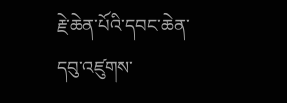རྗེ་ཆེན་པོའི་དབང་ཆེན་དབུ་འཛུགས་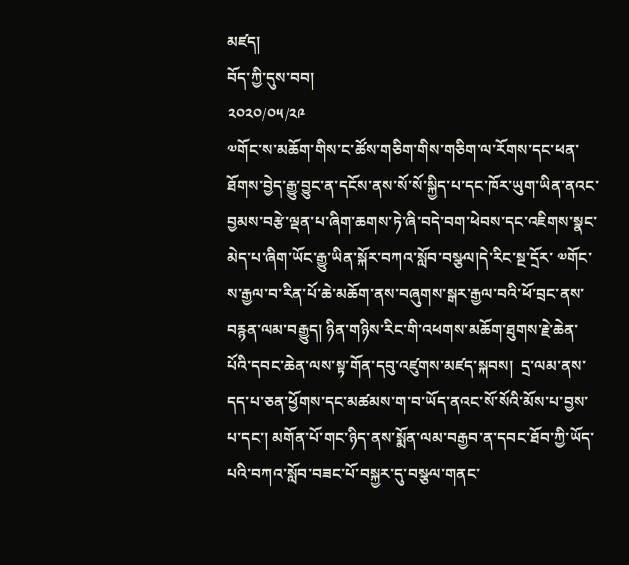མཛད།
བོད་ཀྱི་དུས་བབ།
༢༠༢༠/༠༥/༢༩
༧གོང་ས་མཆོག་གིས་ང་ཚོས་གཅིག་གིས་གཅིག་ལ་རོགས་དང་ཕན་ཐོགས་བྱེད་རྒྱུ་བྱུང་ན་དངོས་ནས་སོ་སོ་སྐྱིད་པ་དང་ཁོར་ཡུག་ཡིན་ནའང་བྱམས་བརྩེ་ལྡན་པ་ཞིག་ཆགས་ཏེ་ཞི་བདེ་བག་ཕེབས་དང་འཇིགས་སྣང་མེད་པ་ཞིག་ཡོང་རྒྱུ་ཡིན་སྐོར་བཀའ་སློབ་བསྩལ།དེ་རིང་སྔ་དྲོར་ ༧གོང་ས་རྒྱལ་བ་རིན་པོ་ཆེ་མཆོག་ནས་བཞུགས་སྒར་རྒྱལ་བའི་ཕོ་བྲང་ནས་བརྙན་ལམ་བརྒྱུད། ཉིན་གཉིས་རིང་གི་འཕགས་མཆོག་ཐུགས་རྗེ་ཆེན་པོའི་དབང་ཆེན་ལས་སྟ་གོན་དབུ་འཛུགས་མཛད་སྐབས།  དྲ་ལམ་ནས་དད་པ་ཅན་ཕྱོགས་དང་མཚམས་ག་བ་ཡོད་ནའང་སོ་སོའི་མོས་པ་བྱས་པ་དང་། མགོན་པོ་གང་ཉིད་ནས་སྨོན་ལམ་བརྒྱབ་ན་དབང་ཐོབ་ཀྱི་ཡོད་པའི་བཀའ་སློབ་བཟང་པོ་བསྐྱར་དུ་བསྩལ་གནང་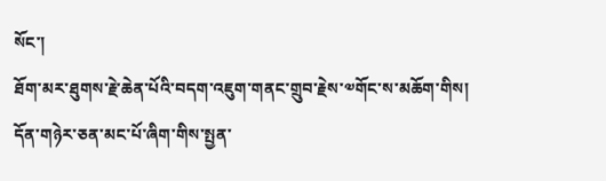སོང་།
ཐོག་མར་ཐུགས་རྗེ་ཆེན་པོའི་བདག་འཇུག་གནང་གྲུབ་རྗེས་༧གོང་ས་མཆོག་གིས། དོན་གཉེར་ཅན་མང་པོ་ཞིག་གིས་སྤྱན་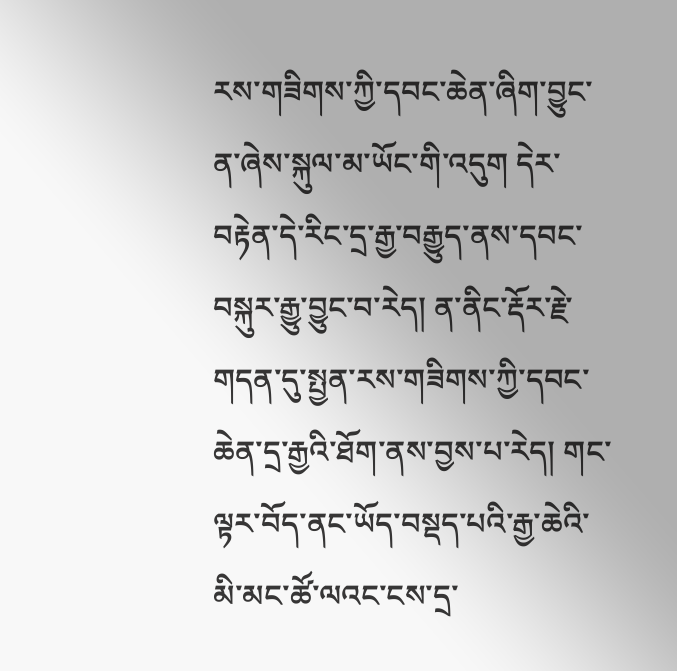རས་གཟིགས་ཀྱི་དབང་ཆེན་ཞིག་བྱུང་ན་ཞེས་སྐུལ་མ་ཡོང་གི་འདུག དེར་བརྟེན་དེ་རིང་དྲ་རྒྱ་བརྒྱུད་ནས་དབང་བསྐུར་རྒྱུ་བྱུང་བ་རེད། ན་ནིང་རྡོར་རྗེ་གདན་དུ་སྤྱན་རས་གཟིགས་ཀྱི་དབང་ཆེན་དྲ་རྒྱའི་ཐོག་ནས་བྱས་པ་རེད། གང་ལྟར་བོད་ནང་ཡོད་བསྡད་པའི་རྒྱ་ཆེའི་མི་མང་ཚོ་ལའང་ངས་དྲ་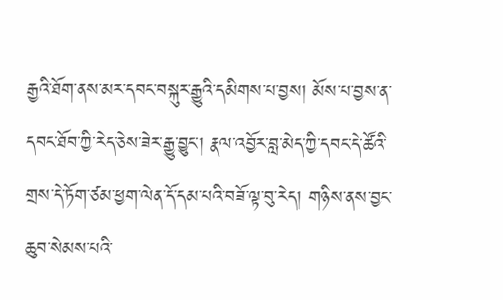རྒྱའི་ཐོག་ནས་མར་དབང་བསྐུར་རྒྱུའི་དམིགས་པ་བྱས། མོས་པ་བྱས་ན་དབང་ཐོབ་ཀྱི་རེད་ཅེས་ཟེར་རྒྱུ་བྱུང་། རྣལ་འབྱོར་བླ་མེད་ཀྱི་དབང་དེ་ཚོའི་གྲས་དེ་ཏོག་ཙམ་ཕྱག་ལེན་དོ་དམ་པའི་བཟོ་ལྟ་བུ་རེད། གཉིས་ནས་བྱང་ཆུབ་སེམས་པའི་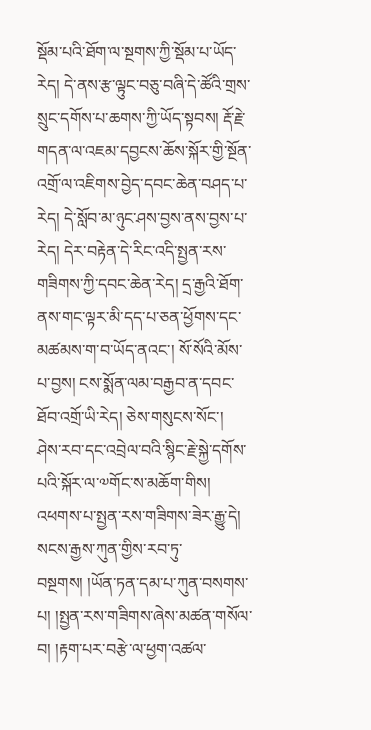སྡོམ་པའི་ཐོག་ལ་སྔགས་ཀྱི་སྡོམ་པ་ཡོད་རེད། དེ་ནས་རྩ་ལྟུང་བཅུ་བཞི་དེ་ཚོའི་གྲས་སྲུང་དགོས་པ་ཆགས་ཀྱི་ཡོད་སྟབས། རྡོ་རྗེ་གདན་ལ་འཇམ་དབྱངས་ཆོས་སྐོར་གྱི་སྔོན་འགྲོ་ལ་འཇིགས་བྱེད་དབང་ཆེན་བཤད་པ་རེད། དེ་སློབ་མ་ཉུང་ཤས་བྱས་ནས་བྱས་པ་རེད། དེར་བརྟེན་དེ་རིང་འདི་སྤྱན་རས་གཟིགས་ཀྱི་དབང་ཆེན་རེད། དྲ་རྒྱའི་ཐོག་ནས་གང་ལྟར་མི་དད་པ་ཅན་ཕྱོགས་དང་མཚམས་ག་བ་ཡོད་ནའང་། སོ་སོའི་མོས་པ་བྱས། ངས་སྨོན་ལམ་བརྒྱབ་ན་དབང་ཐོབ་འགྲོ་ཡི་རེད། ཅེས་གསུངས་སོང་།
ཤེས་རབ་དང་འབྲེལ་བའི་སྙིང་རྗེ་སྐྱེ་དགོས་པའི་སྐོར་ལ་༧གོང་ས་མཆོག་གིས། འཕགས་པ་སྤྱན་རས་གཟིགས་ཟེར་རྒྱུ་དེ། སངས་རྒྱས་ཀུན་གྱིས་རབ་ཏུ་བསྔགས། །ཡོན་ཏན་དམ་པ་ཀུན་བསགས་པ། །སྤྱན་རས་གཟིགས་ཞེས་མཚན་གསོལ་བ། །རྟག་པར་བརྩེ་ལ་ཕྱག་འཚལ་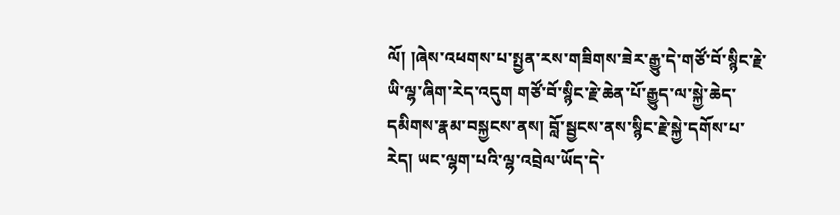ལོ། །ཞེས་འཕགས་པ་སྤྱན་རས་གཟིགས་ཟེར་རྒྱུ་དེ་གཙོ་བོ་སྙིང་རྗེ་ཡི་ལྷ་ཞིག་རེད་འདུག གཙོ་བོ་སྙིང་རྗེ་ཆེན་པོ་རྒྱུད་ལ་སྐྱེ་ཆེད་དམིགས་རྣམ་བསྐྱངས་ནས། བློ་སྦྱངས་ནས་སྙིང་རྗེ་སྐྱེ་དགོས་པ་རེད། ཡང་ལྷག་པའི་ལྷ་འབྲེལ་ཡོད་དེ་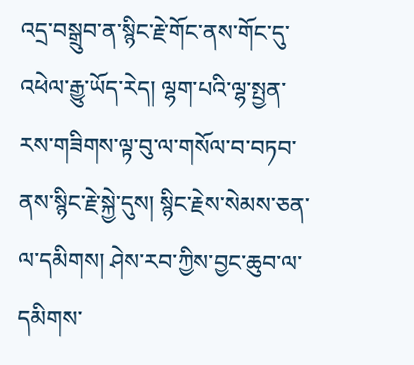འདྲ་བསྒྲུབ་ན་སྙིང་རྗེ་གོང་ནས་གོང་དུ་འཕེལ་རྒྱུ་ཡོད་རེད། ལྷག་པའི་ལྷ་སྤྱན་རས་གཟིགས་ལྟ་བུ་ལ་གསོལ་བ་བཏབ་ནས་སྙིང་རྗེ་སྐྱེ་དུས། སྙིང་རྗེས་སེམས་ཅན་ལ་དམིགས། ཤེས་རབ་ཀྱིས་བྱང་ཆུབ་ལ་དམིགས་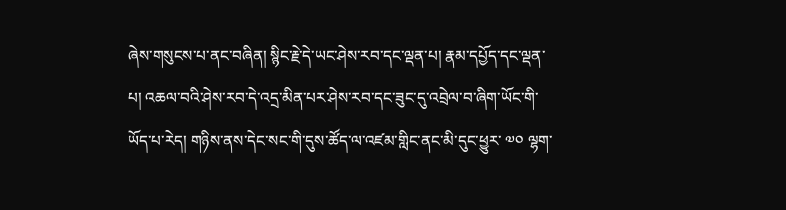ཞེས་གསུངས་པ་ནང་བཞིན། སྙིང་རྗེ་དེ་ཡང་ཤེས་རབ་དང་ལྡན་པ། རྣམ་དཔྱོད་དང་ལྡན་པ། འཆལ་བའི་ཤེས་རབ་དེ་འདྲ་མིན་པར་ཤེས་རབ་དང་ཟུང་དུ་འབྲེལ་བ་ཞིག་ཡོང་གི་ཡོད་པ་རེད། གཉིས་ནས་དེང་སང་གི་དུས་ཚོད་ལ་འཛམ་གླིང་ནང་མི་དུང་ཕྱུར་ ༧༠ ལྷག་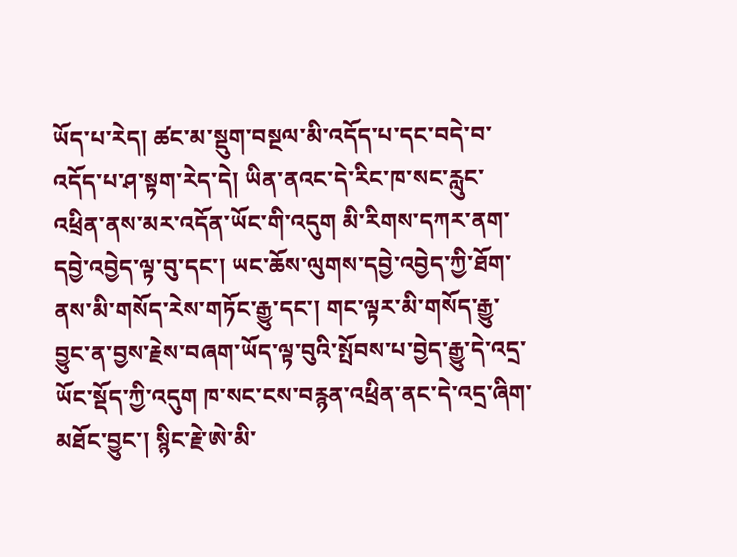ཡོད་པ་རེད། ཚང་མ་སྡུག་བསྔལ་མི་འདོད་པ་དང་བདེ་བ་འདོད་པ་ཤ་སྟག་རེད་དེ། ཡིན་ནའང་དེ་རིང་ཁ་སང་རླུང་འཕྲིན་ནས་མར་འདོན་ཡོང་གི་འདུག མི་རིགས་དཀར་ནག་དབྱེ་འབྱེད་ལྟ་བུ་དང་། ཡང་ཆོས་ལུགས་དབྱེ་འབྱེད་ཀྱི་ཐོག་ནས་མི་གསོད་རེས་གཏོང་རྒྱུ་དང་། གང་ལྟར་མི་གསོད་རྒྱུ་བྱུང་ན་བྱས་རྗེས་བཞག་ཡོད་ལྟ་བུའི་སྤོབས་པ་བྱེད་རྒྱུ་དེ་འདྲ་ཡོང་སྡོད་ཀྱི་འདུག ཁ་སང་ངས་བརྙན་འཕྲིན་ནང་དེ་འདྲ་ཞིག་མཐོང་བྱུང་། སྙིང་རྗེ་ཨེ་མི་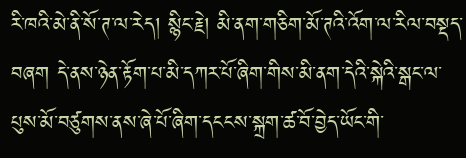རི་ཁའི་མེ་ནི་སོ་ཊ་ལ་རེད། སྙིང་རྗེ། མི་ནག་གཅིག་མོ་ཊའི་འོག་ལ་རིལ་བསྡད་བཞག དེ་ནས་ཉེན་རྟོག་པ་མི་དཀར་པོ་ཞིག་གིས་མི་ནག་དེའི་སྐེའི་སྒང་ལ་པུས་མོ་བཙུགས་ནས་ཞེ་པོ་ཞིག་དངངས་སྐྲག་ཚ་བོ་བྱེད་ཡོང་གི་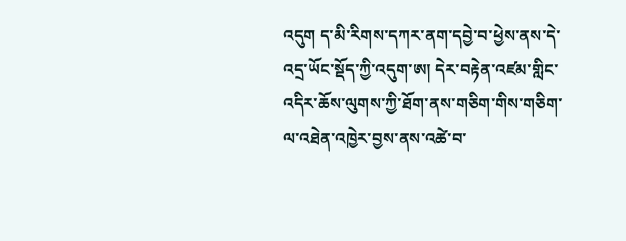འདུག ད་མི་རིགས་དཀར་ནག་དབྱེ་བ་ཕྱེས་ནས་དེ་འདྲ་ཡོང་སྡོད་ཀྱི་འདུག་ཨ། དེར་བརྟེན་འཛམ་གླིང་འདིར་ཆོས་ལུགས་ཀྱི་ཐོག་ནས་གཅིག་གིས་གཅིག་ལ་འཐེན་འཁྱེར་བྱས་ནས་འཚེ་བ་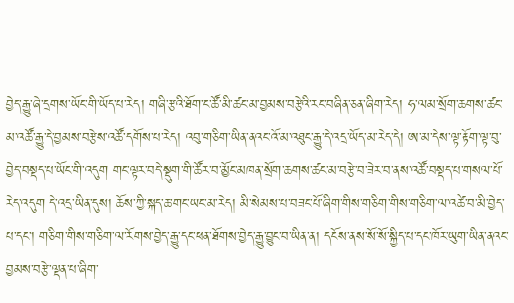བྱེད་རྒྱུ་ཞེ་དྲགས་ཡོང་གི་ཡོད་པ་རེད། གཞི་རྩའི་ཐོག་ང་ཚོ་མི་ཚང་མ་བྱམས་བརྩེའི་རང་བཞིན་ཅན་ཞིག་རེད། ཧ་ལམ་སྲོག་ཆགས་ཚང་མ་འཚོ་རྒྱུ་དེ་བྱམས་བརྩེས་འཚོ་དགོས་པ་རེད། འབུ་གཅིག་ཡིན་ནའང་འོ་མ་འཐུང་རྒྱུ་དེ་འདྲ་ཡོད་མ་རེད་དེ། ཨ་མ་དེས་ལྟ་རྟོག་ལྟ་བུ་བྱེད་བསྡད་པ་ཡོང་གི་འདུག གང་ལྟར་བདེ་སྡུག་གི་ཚོར་བ་མྱོང་མཁན་སྲོག་ཆགས་ཚང་མ་བརྩེ་བ་ཟེར་བ་ནས་འཚོ་བསྡད་པ་གསལ་པོ་རེད་འདུག དེ་འདྲ་ཡིན་དུས། ཆོས་ཀྱི་སྐད་ཆ་གང་ཡང་མ་རེད། མི་སེམས་པ་བཟང་པོ་ཞིག་གིས་གཅིག་གིས་གཅིག་ལ་འཚེ་བ་མི་བྱེད་པ་དང་། གཅིག་གིས་གཅིག་ལ་རོགས་བྱེད་རྒྱུ་དང་ཕན་ཐོགས་བྱེད་རྒྱུ་བྱུང་བ་ཡིན་ན། དངོས་ནས་སོ་སོ་སྐྱིད་པ་དང་ཁོར་ཡུག་ཡིན་ནའང་བྱམས་བརྩེ་ལྡན་པ་ཞིག་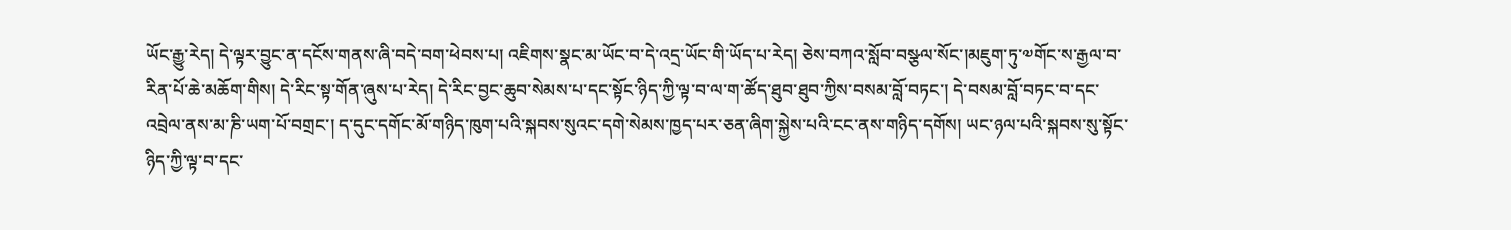ཡོང་རྒྱུ་རེད། དེ་ལྟར་བྱུང་ན་དངོས་གནས་ཞི་བདེ་བག་ཕེབས་པ། འཇིགས་སྣང་མ་ཡོང་བ་དེ་འདྲ་ཡོང་གི་ཡོད་པ་རེད། ཅེས་བཀའ་སློབ་བསྩལ་སོང་།མཇུག་ཏུ་༧གོང་ས་རྒྱལ་བ་རིན་པོ་ཆེ་མཆོག་གིས། དེ་རིང་སྟ་གོན་ཞུས་པ་རེད། དེ་རིང་བྱང་ཆུབ་སེམས་པ་དང་སྟོང་ཉིད་ཀྱི་ལྟ་བ་ལ་ག་ཚོད་ཐུབ་ཐུབ་ཀྱིས་བསམ་བློ་བཏང་། དེ་བསམ་བློ་བཏང་བ་དང་འབྲེལ་ནས་མ་ཎི་ཡག་པོ་བགྲང་། ད་དུང་དགོང་མོ་གཉིད་ཁུག་པའི་སྐབས་སུའང་དགེ་སེམས་ཁྱད་པར་ཅན་ཞིག་སྐྱེས་པའི་ངང་ནས་གཉིད་དགོས། ཡང་ཉལ་པའི་སྐབས་སུ་སྟོང་ཉིད་ཀྱི་ལྟ་བ་དང་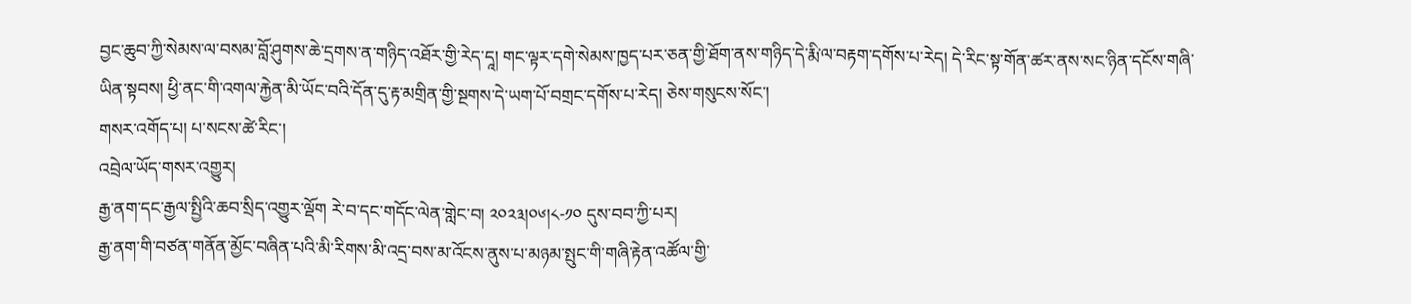བྱང་ཆུབ་ཀྱི་སེམས་ལ་བསམ་བློ་ཤུགས་ཆེ་དྲགས་ན་གཉིད་འཐོར་གྱི་རེད་དཱ། གང་ལྟར་དགེ་སེམས་ཁྱད་པར་ཅན་གྱི་ཐོག་ནས་གཉིད་དེ་རྨི་ལ་བརྟག་དགོས་པ་རེད། དེ་རིང་སྟ་གོན་ཚར་ནས་སང་ཉིན་དངོས་གཞི་ཡིན་སྟབས། ཕྱི་ནང་གི་འགལ་རྐྱེན་མི་ཡོང་བའི་དོན་དུ་རྟ་མགྲིན་གྱི་སྔགས་དེ་ཡག་པོ་བགྲང་དགོས་པ་རེད། ཅེས་གསུངས་སོང་།
གསར་འགོད་པ། པ་སངས་ཚེ་རིང་།
འབྲེལ་ཡོད་གསར་འགྱུར།
རྒྱ་ནག་དང་རྒྱལ་སྤྱིའི་ཆབ་སྲིད་འགྱུར་ལྡོག རེ་བ་དང་གདོང་ལེན་གླེང་བ། ༢༠༢༣།༠༦།༨-༡༠ དུས་བབ་ཀྱི་པར།
རྒྱ་ནག་གི་བཙན་གནོན་མྱོང་བཞིན་པའི་མི་རིགས་མི་འདྲ་བས་མ་འོངས་ནུས་པ་མཉམ་སྤུང་གི་གཞི་རྟེན་འཚོལ་གྱི་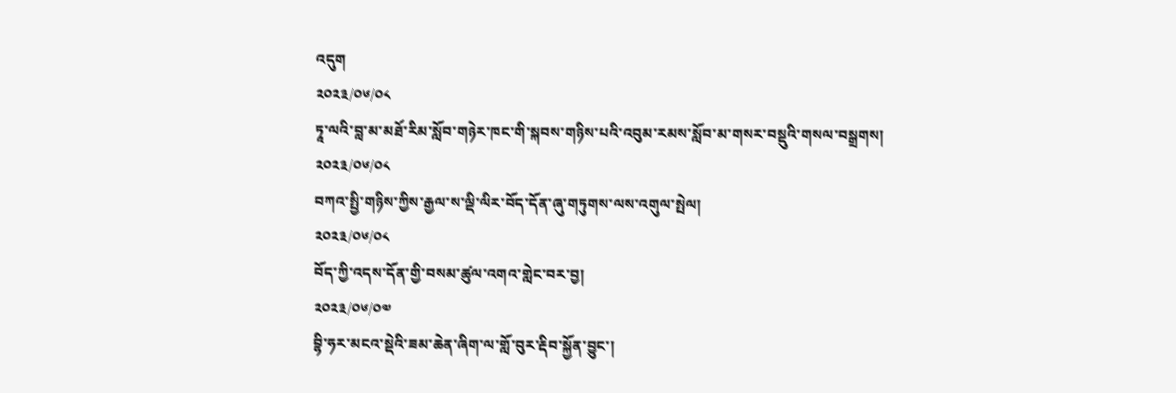འདུག
༢༠༢༣/༠༦/༠༨
ཏཱ་ལའི་བླ་མ་མཐོ་རིམ་སློབ་གཉེར་ཁང་གི་སྐབས་གཉིས་པའི་འབུམ་རམས་སློབ་མ་གསར་བསྡུའི་གསལ་བསྒྲགས།
༢༠༢༣/༠༦/༠༨
བཀའ་སྤྱི་གཉིས་ཀྱིས་རྒྱལ་ས་ལྡི་ལིར་བོད་དོན་ཞུ་གཏུགས་ལས་འགུལ་སྤེལ།
༢༠༢༣/༠༦/༠༨
བོད་ཀྱི་འདས་དོན་གྱི་བསམ་ཚུལ་འགའ་གླེང་བར་བྱ།
༢༠༢༣/༠༦/༠༧
བྷི་ཧར་མངའ་སྡེའི་ཟམ་ཆེན་ཞིག་ལ་གློ་བུར་རྡིབ་སྐྱོན་བྱུང་།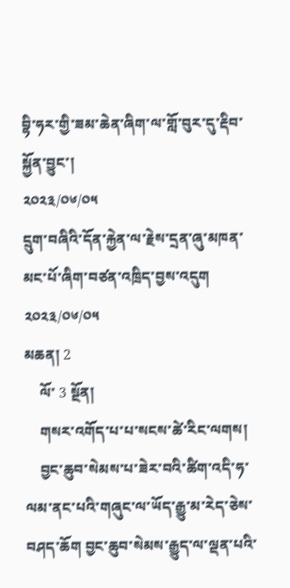བྷི་ཧར་གྱི་ཟམ་ཆེན་ཞིག་ལ་གློ་བུར་དུ་རྡིབ་སྐྱོན་བྱུང་།
༢༠༢༣/༠༦/༠༥
དྲུག་བཞིའི་དོན་རྐྱེན་ལ་རྗེས་དྲན་ཞུ་མཁན་མང་པོ་ཞིག་བཙན་འཁྲིད་བྱས་འདུག
༢༠༢༣/༠༦/༠༥
མཆན། 2
    ལོ་ 3 སྔོན།
    གསར་འགོད་པ་པ་སངས་ཚེ་རིང་ལགས།
    བྱང་ཆུབ་སེམས་པ་ཟེར་བའི་ཚིག་འདི་ཧ་ལམ་ནང་པའི་གཞུང་ལ་ཡོད་རྒྱུ་མ་རེད་ཅེས་བཤད་ཆོག བྱང་ཆུབ་སེམས་རྒྱུད་ལ་ལྡན་པའི་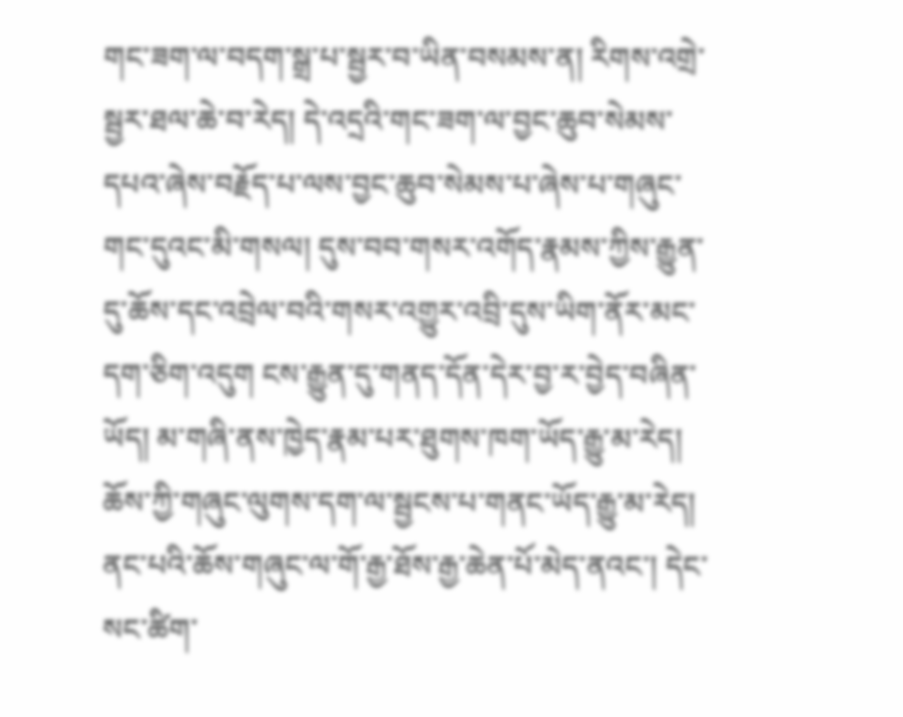གང་ཟག་ལ་བདག་སྒྲ་པ་སྦྱར་བ་ཡིན་བསམས་ན། རིགས་འགྲེ་སྦྱར་ཐལ་ཆེ་བ་རེད། དེ་འདྲའི་གང་ཟག་ལ་བྱང་ཆུབ་སེམས་དཔའ་ཞེས་བརྗོད་པ་ལས་བྱང་ཆུབ་སེམས་པ་ཞེས་པ་གཞུང་གང་དུའང་མི་གསལ། དུས་བབ་གསར་འགོད་རྣམས་ཀྱིས་རྒྱུན་དུ་ཆོས་དང་འབྲེལ་བའི་གསར་འགྱུར་འབྲི་དུས་ཡིག་ནོར་མང་དག་ཅིག་འདུག ངས་རྒྱུན་དུ་གནད་དོན་དེར་བྱ་ར་བྱེད་བཞིན་ཡོད། མ་གཞི་ནས་ཁྱེད་རྣམ་པར་ཐུགས་ཁག་ཡོད་རྒྱུ་མ་རེད། ཆོས་ཀྱི་གཞུང་ལུགས་དག་ལ་སྦྱངས་པ་གནང་ཡོད་རྒྱུ་མ་རེད། ནང་པའི་ཆོས་གཞུང་ལ་གོ་རྒྱ་ཐོས་རྒྱ་ཆེན་པོ་མེད་ནའང་། དེང་སང་ཚིག་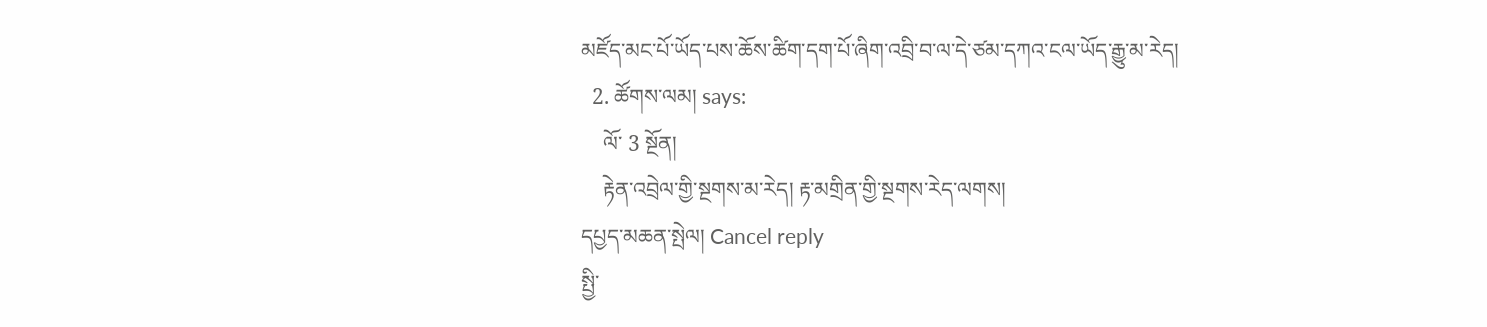མཛོད་མང་པོ་ཡོད་པས་ཆོས་ཚིག་དག་པོ་ཞིག་འབྲི་བ་ལ་དེ་ཙམ་དཀའ་ངལ་ཡོད་རྒྱུ་མ་རེད།
  2. ཚོགས་ལམ། says:
    ལོ་ 3 སྔོན།
    རྟེན་འབྲེལ་གྱི་སྔགས་མ་རེད། རྟ་མགྲིན་གྱི་སྔགས་རེད་ལགས།
དཔྱད་མཆན་སྤེལ། Cancel reply
སྤྱི་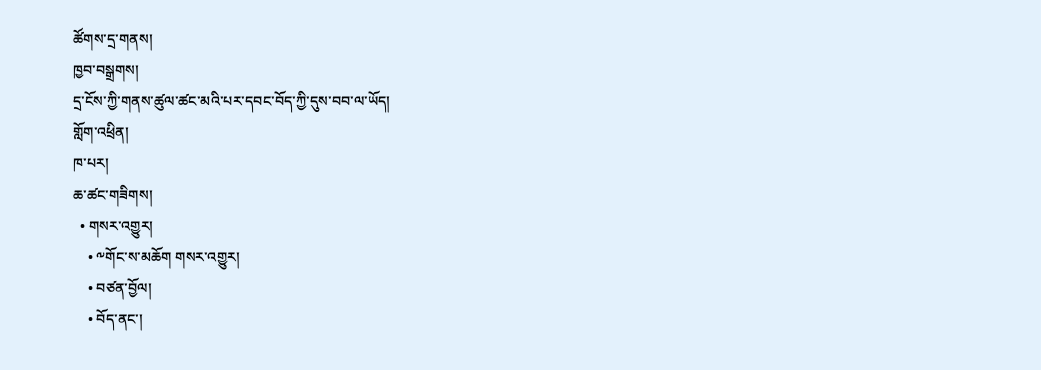ཚོགས་དྲ་གནས།
ཁྱབ་བསྒྲགས།
དྲ་ངོས་ཀྱི་གནས་ཚུལ་ཚང་མའི་པར་དབང་བོད་ཀྱི་དུས་བབ་ལ་ཡོད།
གློག་འཕྲིན།
ཁ་པར།
ཆ་ཚང་གཟིགས།
  • གསར་འགྱུར།
    • ༸གོང་ས་མཆོག གསར་འགྱུར།
    • བཙན་བྱོལ།
    • བོད་ནང་།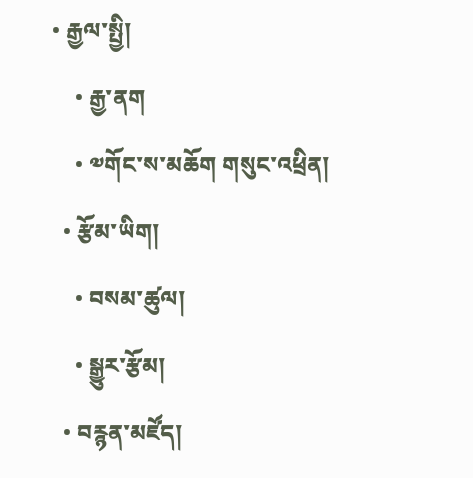• རྒྱལ་སྤྱི།
    • རྒྱ་ནག
    • ༧གོང་ས་མཆོག གསུང་འཕྲིན།
  • རྩོམ་ཡིག།
    • བསམ་ཚུལ།
    • སྒྱུར་རྩོམ།
  • བརྙན་མཛོད།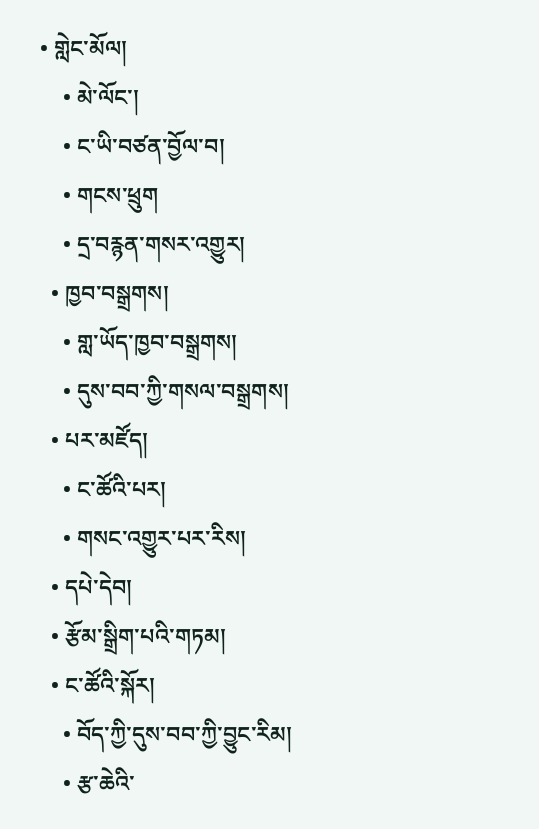• གླེང་མོལ།
    • མེ་ལོང་།
    • ང་ཡི་བཙན་བྱོལ་བ།
    • གངས་ཕྲུག
    • དྲ་བརྙན་གསར་འགྱུར།
  • ཁྱབ་བསྒྲགས།
    • གླ་ཡོད་ཁྱབ་བསྒྲགས།
    • དུས་བབ་ཀྱི་གསལ་བསྒྲགས།
  • པར་མཛོད།
    • ང་ཚོའི་པར།
    • གསང་འགྱུར་པར་རིས།
  • དཔེ་དེབ།
  • རྩོམ་སྒྲིག་པའི་གཏམ།
  • ང་ཚོའི་སྐོར།
    • བོད་ཀྱི་དུས་བབ་ཀྱི་བྱུང་རིམ།
    • རྩ་ཆེའི་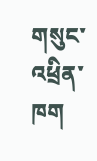གསུང་འཕྲིན་ཁག